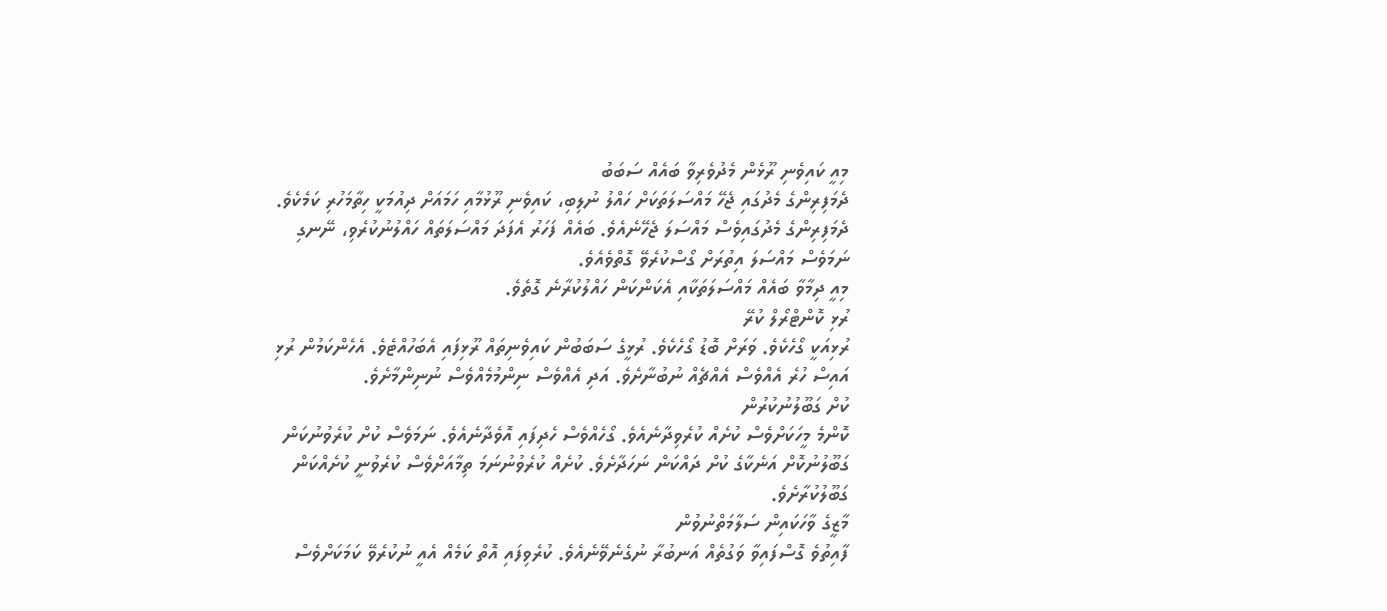މިއީ ކައިވެނި ރޫޅެން މެދުވެރިވާ ބައެއް ސަބަބު
ދެމަފިރިންގެ މެދުގައި ޖެހޭ މައްސަލަތަކަށް ހައްލު ނުލިބި، ކައިވެނި ރޫޅުމާއި ހަމައަށް ދިއުމަކީ ހިތާމަހުރި ކަމެކެވެ. ދެމަފިރިންގެ މެދުގައިވެސް މައްސަލަ ޖެހޭނެއެވެ. ބައެއް ފަހަރު އެފަދަ މައްސަލަތައް ހައްލުނުކުރެވި، ނޭނގި ނަމަވެސް މައްސަލަ އިތުރަށް ގޯސްކުރެވޭ ގޮތްވެއެވެ.
މިއީ ދިމާވާ ބައެއް މައްސަލަތަކާއި އެކަންކަން ހައްލުކުރާނެ ގޮތެވެ.
ރުޅި ކޮންޓްރޯލް ކުރޭ
ރުޅިއަކީ ގޯހެކެވެ. ވަރަށް ބޮޑު ގޯހެކެވެ. ރުޅީގެ ސަބަބުން ކައިވެނިތައް ރޫޅިފައި އެބަހުއްޓެވެ. އެހެންކަމުން ރުޅި އައިސް ހުރެ އެއްވެސް އެއްޗެއް ނުބުނާށެވެ. އަދި އެއްވެސް ނިންމުމެއްވެސް ނުނިންމާށެވެ.
ކުށް ގަބޫލުނުކުރުން
ކޮންމެ މީހަކަށްވެސް ކުށެއް ކުރެވިދާނެއެވެ. ގޯހެއްވެސް ހެދިފައި އޮވެދާނެއެވެ. ނަމަވެސް ކުށް ކުރެވުނުކަން ގަބޫލުނުކޮށް އަނެކާގެ ކުށް ދައްކަން ނަހަދާށެވެ. ކުށެއް ކުރެވުނުނަމަ ތިމާއަށްވެސް ކުރެވުނީ ކުށެއްކަން ގަބޫލުކުރާށެވެ.
މާޒީގެ ވާހަކައިން ސަލާމަތްނުވުން
ފާއިތުވެ ގޮސްފައިވާ ވަގުތެއް އަނބުރާ ނުގެނެވޭނެއެވެ. ކުރެވިފައި އޮތް ކަމެއް އެއީ ނުކުރެވޭ ކަމަކަށްވެސް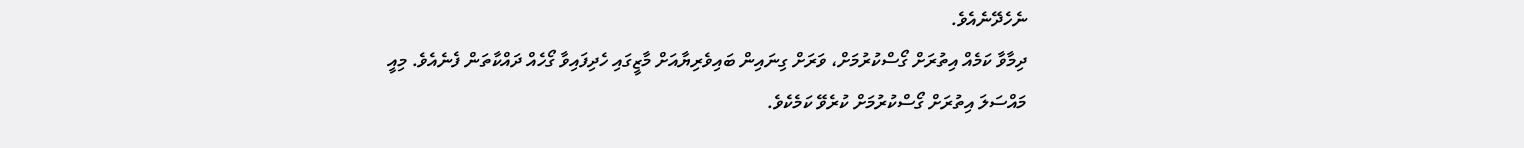ނެހެދޭނެއެވެ.
ދިމާވާ ކަމެއް އިތުރަށް ގޯސްކުރުމަށް، ވަރަށް ގިނައިން ބައިވެރިޔާއަށް މާޒީގައި ހެދިފައިވާ ގޯހެއް ދައްކާތަން ފެނެއެވެ. މިއީ މައްސަލަ އިތުރަށް ގޯސްކުރުމަށް ކުރެވޭ ކަމެކެވެ.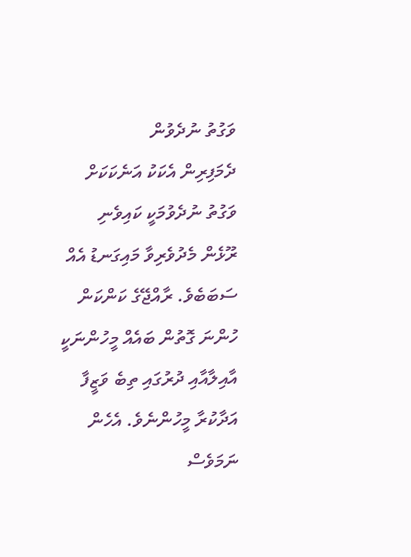ވަގުތު ނުދެވުން
ދެމަފިރިން އެކަކު އަނެކަކަށް ވަގުތު ނުދެވުމަކީ ކައިވެނި ރޫޅެން މެދުވެރިވާ މައިގަނޑު އެއް ސަބަބެވެ. ރާއްޖޭގެ ކަންކަން ހުންނަ ގޮތުން ބައެއް މީހުންނަކީ އާއިލާއާއި ދުރުގައި ތިބެ ވަޒީފާ އަދާކުރާ މީހުންނެވެ. އެހެން ނަމަވެސް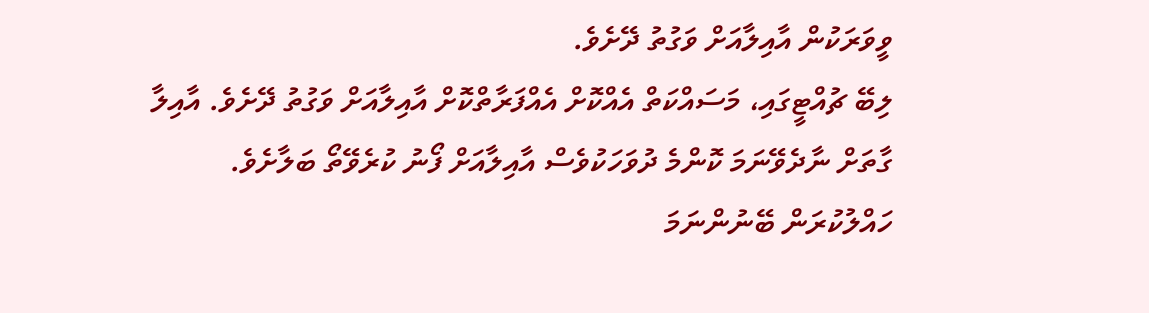ވީވަރަކުން އާއިލާއަށް ވަގުތު ދޭށެވެ.
ލިބޭ ޗުއްޓީގައި، މަސައްކަތް އެއްކޮށް އެއްފަރާތްކޮށް އާއިލާއަށް ވަގުތު ދޭށެވެ. އާއިލާ ގާތަށް ނާދެވޭނަމަ ކޮންމެ ދުވަހަކުވެސް އާއިލާއަށް ފޯނު ކުރެވޭތޯ ބަލާށެވެ.
ހައްލުކުރަން ބޭނުންނަމަ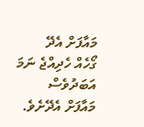މައާފަށް އެދޭ
ގޯހެއް ހެދިއްޖެ ނަމަ އަބަދުވެސް މައާފަށް އެދޭށެވެ.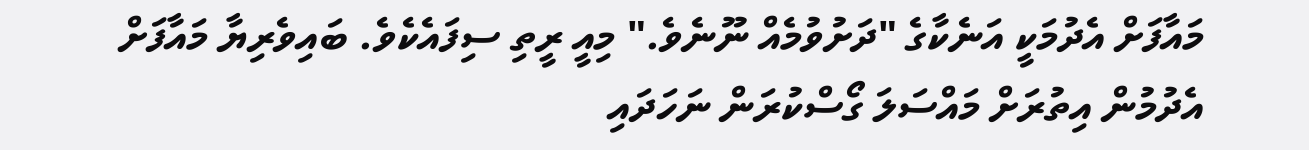މައާފަށް އެދުމަކީ އަނެކާގެ "ދަށުވުމެއް ނޫނެވެ." މިއީ ރީތި ސިފައެކެވެ. ބައިވެރިޔާ މައާފަށް އެދުމުން އިތުރަށް މައްސަލަ ގޯސްކުރަން ނަހަދައި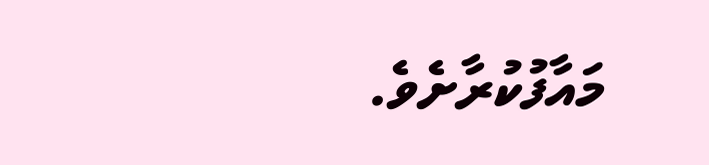މައާފުކުރާށެވެ.